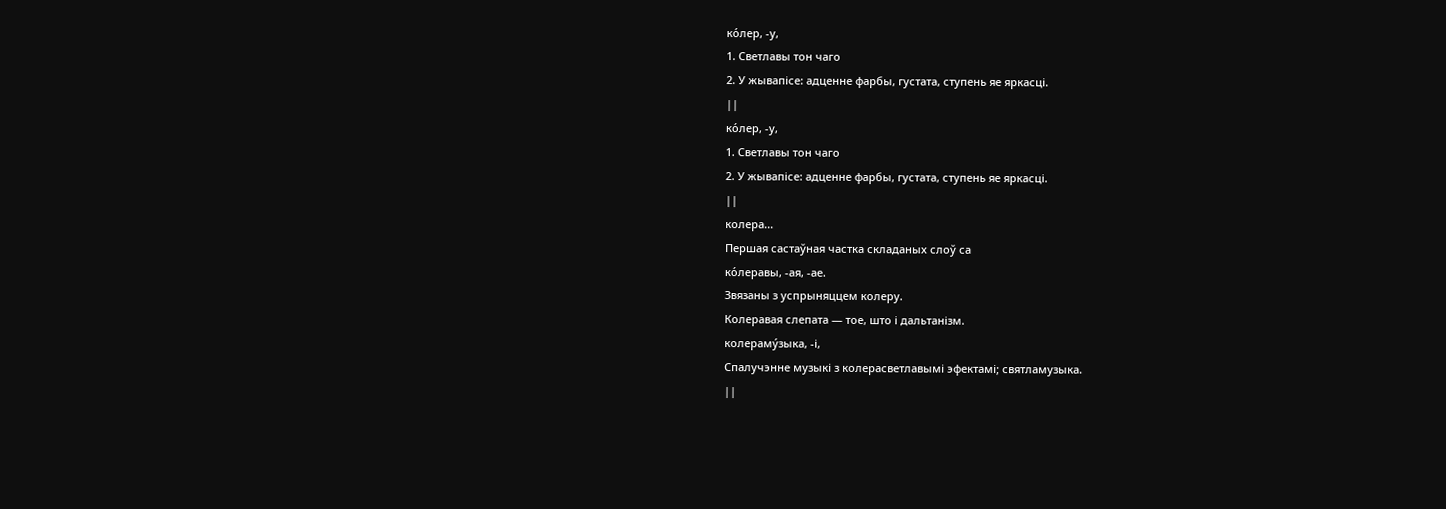ко́лер, -у,
1. Светлавы тон чаго
2. У жывапісе: адценне фарбы, густата, ступень яе яркасці.
||
ко́лер, -у,
1. Светлавы тон чаго
2. У жывапісе: адценне фарбы, густата, ступень яе яркасці.
||
колера...
Першая састаўная частка складаных слоў са
ко́леравы, -ая, -ае.
Звязаны з успрыняццем колеру.
Колеравая слепата — тое, што і дальтанізм.
колераму́зыка, -і,
Спалучэнне музыкі з колерасветлавымі эфектамі; святламузыка.
||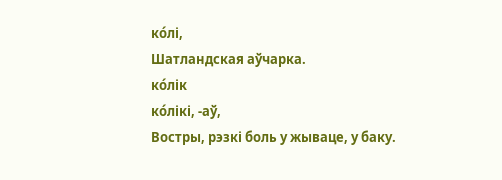ко́лі,
Шатландская аўчарка.
ко́лік
ко́лікі, -аў,
Востры, рэзкі боль у жываце, у баку.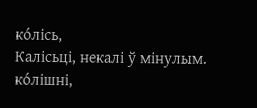ко́лісь,
Калісьці, некалі ў мінулым.
ко́лішні,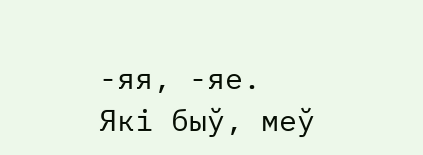-яя, -яе.
Які быў, меў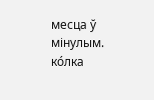месца ў мінулым.
ко́лка